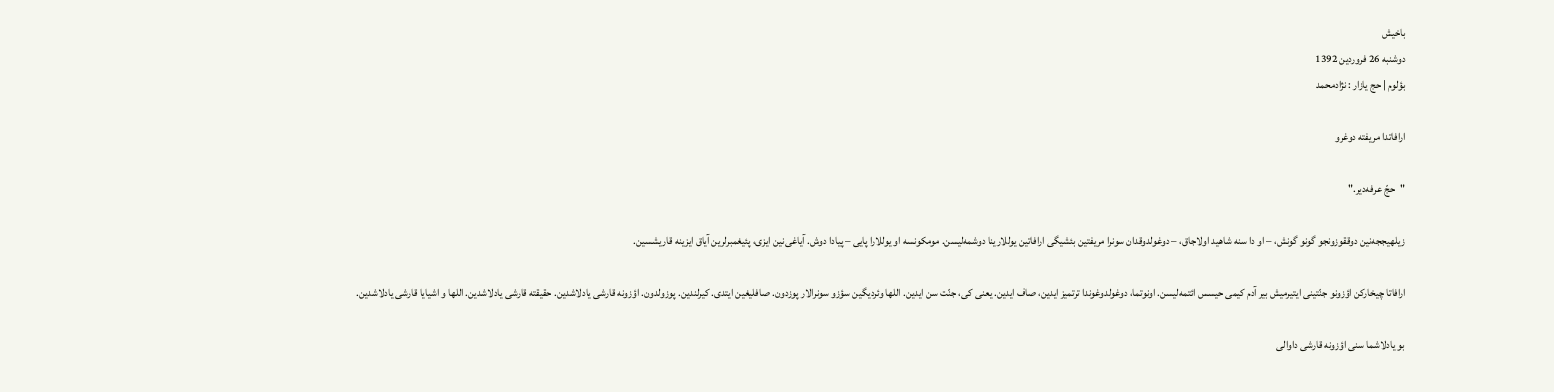باخیش
دوشنبه 26 فروردین 1392
بؤلوم | حج یازار : نژادمحمد

ارافاتدا مریفته دوغرو

"حجّ عرفه‌دیر."

زیلهیججه‌نین دوققوزونجو گونو گونش، – او دا سنه شاهید اولاجاق، – دوغولدوقدان سونرا مریفتین بئشیگی ارافاتین یوللارینا دوشمه‌لیسن. مومكونسه او یوللارا پایی – پیادا دوش. آیاغی‌نین ایزی، پئیغمبرلرین آیاق ایزینه قاریشسین.

ارافاتا چیخاركن اؤزونو جنّتینی ایتیرمیش بیر آدم كیمی حیسس ائتمه‌لیسن. اونوتما، دوغولدوغوندا ترتمیز ایدین، صاف ایدین. یعنی كی، جنّت سن ایدین. اللها وئردیگین سؤزو سونرالار پوزدون. صافلیغین ایتدی. كیرلندین. پوزولدون. اؤزونه قارشی یادلاشدین. حقیقته قارشی یادلاشدین. اللها و اشیایا قارشی یادلاشدین.

بو یادلاشما سنی اؤزونه قارشی داوالی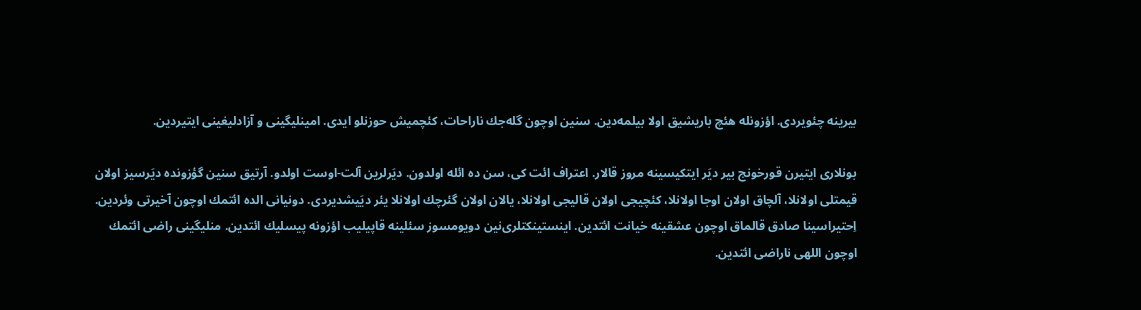بیرینه چئویردی. اؤزونله هئچ باریشیق اولا بیلمه‌دین. سنین اوچون گله‌جك ناراحات، كئچمیش حوزنلو ایدی. امینلیگینی و آزادلیغینی ایتیردین.

بونلاری ایتیرن قورخونج بیر دیَر ایتكیسینه مروز قالار. اعتراف ائت كی، سن ده ائله اولدون. دیَرلرین آلت-اوست اولدو. آرتیق سنین گؤزونده دیَرسیز اولان قیمتلی اولانلا، آلچاق اولان اوجا اولانلا، كئچیجی اولان قالیجی اولانلا، یالان اولان گئرچك اولانلا یئر دیَیشدیردی. دونیانی الده ائتمك اوچون آخیرتی وئردین. اِحتیراسینا صادق قالماق اوچون عشقینه خیانت ائتدین. اینستینكتلری‌نین دویومسوز سئلینه قاپیلیب اؤزونه پیسلیك ائتدین. منلیگینی راضی ائتمك اوچون اللهی ناراضی ائتدین.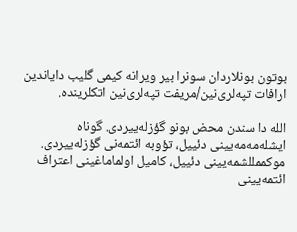بوتون بونلاردان سونرا بیر ویرانه كیمی گلیب دایاندین ارافات تپه‌لری‌نین/مریفت تپه‌لری‌نین اتكلرینده.

الله دا سندن محض بونو گؤزله‌ییردی. گوناه ایشله‌مه‌مه‌یینی دئییل، تؤوبه ائتمه‌نی گؤزله‌ییردی. موكممللشمه‌یینی دئییل، كامیل اولماماغینی اعتراف ائتمه‌یینی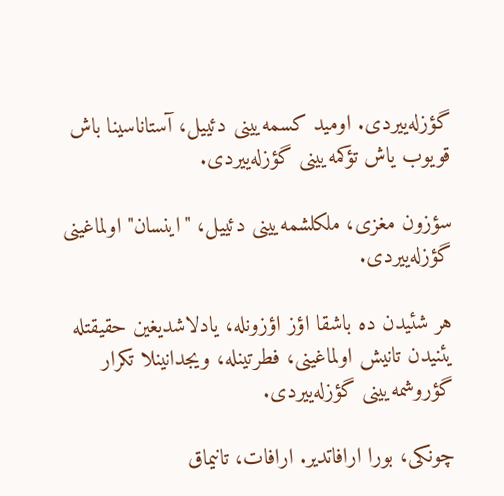گؤزله‌ییردی. اومید كسمه‌یینی دئییل، آستاناسینا باش قویوب یاش تؤكمه‌یینی گؤزله‌ییردی.

سؤزون مغزی، ملكلشمه‌یینی دئییل، "اینسان" اولماغینی گؤزله‌ییردی.

هر شئیدن ده باشقا اؤز اؤزونله، یادلاشدیغین حقیقتله یئنیدن تانیش اولماغینی، فطرتینله، ویجدانینلا تكرار گؤروشمه‌یینی گؤزله‌ییردی.

چونكی، بورا ارافاتدیر. ارافات، تانیماق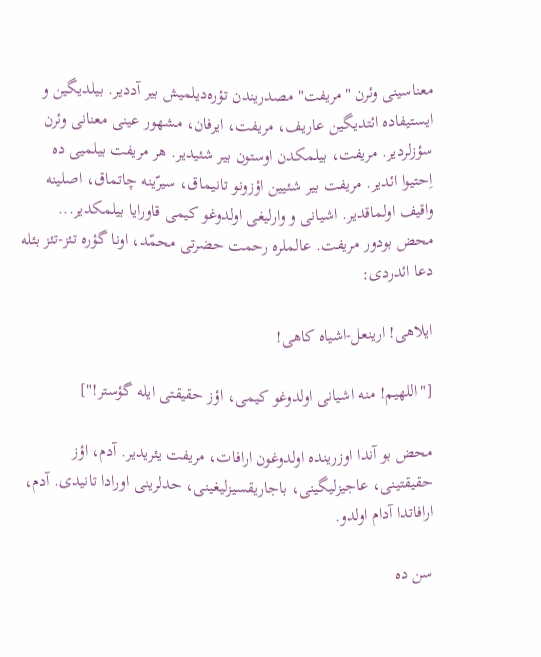معناسینی وئرن "مریفت" مصدریندن تؤره‌دیلمیش بیر آددیر. بیلدیگین و ایستیفاده ائتدیگین عاریف، مریفت، ایرفان، مشهور عینی معنانی وئرن سؤزلردیر. مریفت، بیلمكدن اوستون بیر شئیدیر. هر مریفت بیلمیی ده اِحتیوا ائدیر. مریفت بیر شئیین اؤزونو تانیماق، سیرّینه چاتماق، اصلینه واقیف اولماقدیر. اشیانی و وارلیغی اولدوغو كیمی قاورایا بیلمكدیر... محض بودور مریفت. عالملره رحمت حضرتی محمّد، اونا گؤره تئز-تئز بئله دعا ائدردی:

ایلاهی! ارینعل-اشیاه كاهی!

["اللهیم! منه اشیانی اولدوغو كیمی، اؤز حقیقتی ایله گؤستر!"]

محض بو آندا اوزرینده اولدوغون ارافات، مریفت یئریدیر. آدم، اؤز حقیقتینی، عاجیزلیگینی، باجاریقسیزلیغینی، حدلرینی اورادا تانیدی. آدم، ارافاتدا آدام اولدو.

سن ده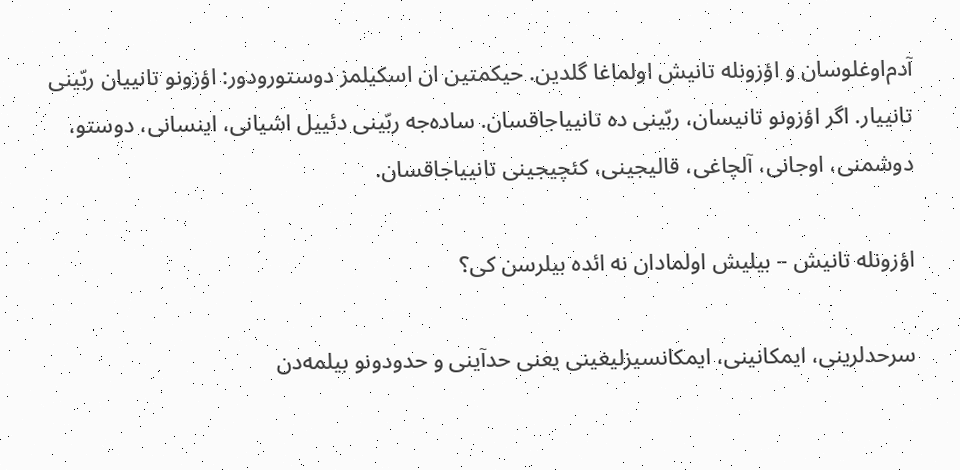آدم‌اوغلوسان و اؤزونله تانیش اولماغا گلدین. حیكمتین ان اسكیلمز دوستورودور: اؤزونو تانییان ربّینی تانییار. اگر اؤزونو تانیسان، ربّینی ده تانییاجاقسان. ساده‌جه ربّینی دئییل اشیانی، اینسانی، دوستو، دوشمنی، اوجانی، آلچاغی، قالیجینی، كئچیجینی تانییاجاقسان.

اؤزونله تانیش – بیلیش اولمادان نه ائده بیلرسن كی؟

سرحدلرینی، ایمكانینی، ایمكانسیزلیغینی یعنی حدآینی و حدودونو بیلمه‌دن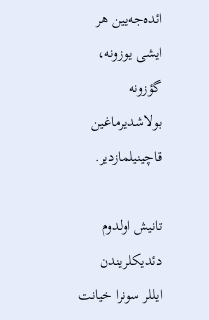ائده‌جه‌یین هر ایشی یوزونه، گؤزونه بولاشدیرماغین قاچینیلمازدیر.

تانیش اولدوم دئدیكلریندن ایللر سونرا خیانت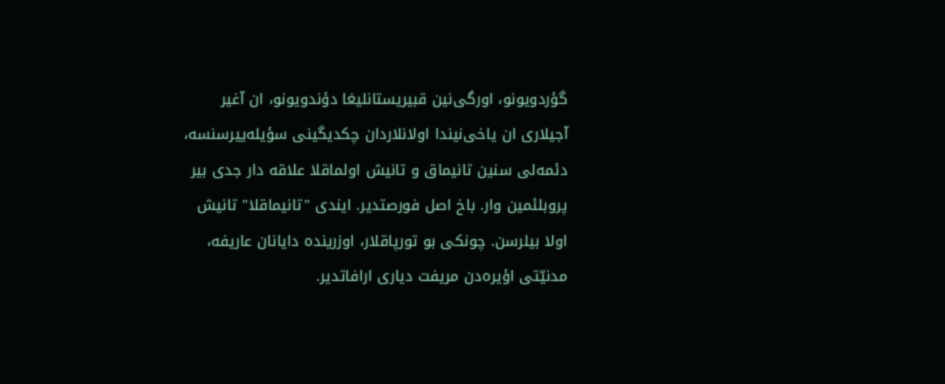گؤردویونو، اورگی‌نین قبیریستانلیغا دؤندویونو، ان آغیر آجیلاری ان یاخی‌نیندا اولانلاردان چكدیگینی سؤیله‌ییرسنسه، دئمه‌لی سنین تانیماق و تانیش اولماقلا علاقه دار جدی بیر پروبلئمین وار. باخ اصل فورصتدیر. ایندی "تانیماقلا" تانیش اولا بیلرسن. چونكی بو تورپاقلار، اوزرینده دایانان عاریفه، مدنیّتی اؤیره‌دن مریفت دیاری ارافاتدیر.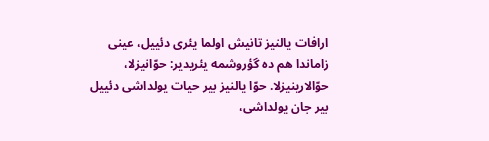ارافات یالنیز تانیش اولما یئری دئییل، عینی زاماندا هم ده گؤروشمه یئریدیر: حوّانیزلا، حوّالارینیزلا. حوّا یالنیز بیر حیات یولداشی دئییل بیر جان یولداشی،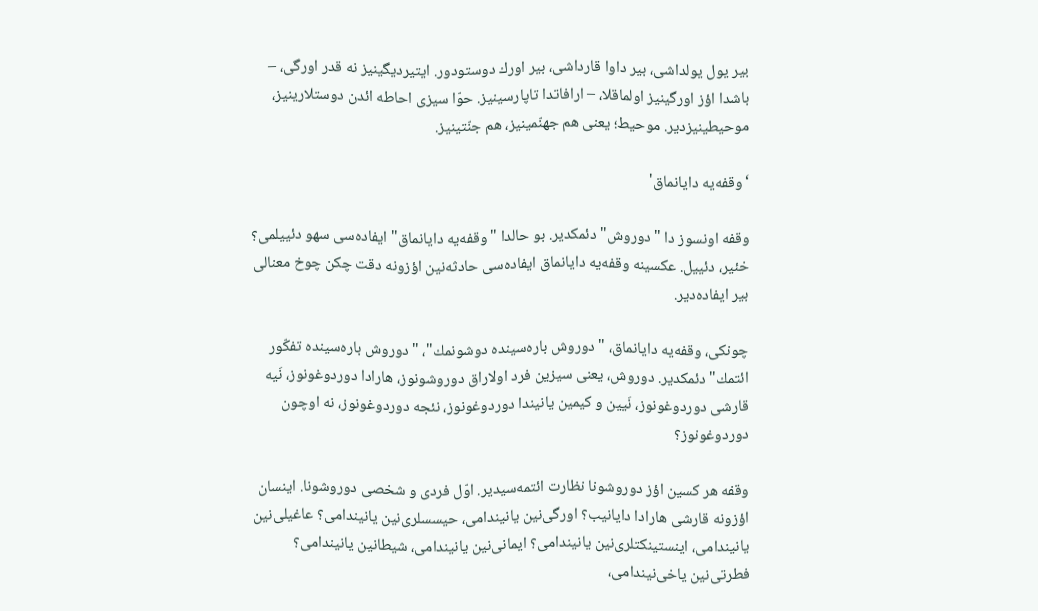بیر یول یولداشی، بیر داوا قارداشی، بیر اورك دوستودور. ایتیردیگینیز نه قدر اورگی، – باشدا اؤز اورگینیز اولماقلا، – ارافاتدا تاپارسینیز. حوّا سیزی احاطه‌‌ ائدن دوستلارینیز، موحیطینیزدیر. موحیط؛ یعنی هم جهنّمینیز، هم جنّتینیز.

‘وقفه‌یه دایانماق'

وقفه اونسوز دا "دوروش" دئمكدیر. بو حالدا "وقفه‌یه دایانماق" ایفاده‌سی سهو دئییلمی؟ خئیر، دئییل. عكسینه وقفه‌یه دایانماق ایفاده‌سی حادثه‌‌نین اؤزونه دقت چكن چوخ معنالی بیر ایفاده‌دیر.

چونكی، وقفه‌یه دایانماق، "دوروش باره‌سینده دوشونمك"، "دوروش باره‌سینده تفكّور ائتمك" دئمكدیر. دوروش، یعنی سیزین فرد اولاراق دوروشونوز، هارادا دوردوغونوز، نَیه قارشی دوردوغونوز، نَیین و كیمین یانیندا دوردوغونوز، نئجه دوردوغونوز، نه اوچون دوردوغونوز؟

وقفه هر كسین اؤز دوروشونا نظارت ائتمه‌سیدیر. اوّل فردی و شخصی دوروشونا. اینسان اؤزونه قارشی هارادا دایانیب؟ اورگی‌نین یانیندامی، حیسسلری‌نین یانیندامی؟ عاغیلی‌نین یانیندامی، اینستینكتلری‌نین یانیندامی؟ ایمانی‌نین یانیندامی، شیطانین یانیندامی؟ فطرتی‌نین یاخی‌نیندامی،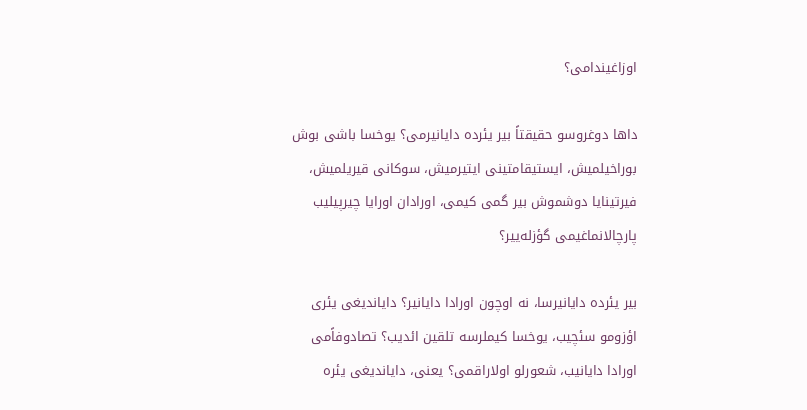اوزاغیندامی؟

داها دوغروسو حقیقتاً بیر یئرده دایانیرمی؟ یوخسا باشی بوش بوراخیلمیش، ایستیقامتینی ایتیرمیش، سوكانی قیریلمیش، فیرتینایا دوشموش بیر گمی كیمی، اورادان اورایا چیرپیلیب پارچالانماغیمی گؤزله‌ییر؟

بیر یئرده دایانیرسا، نه اوچون اورادا دایانیر؟ دایاندیغی یئری اؤزومو سئچیب، یوخسا كیملرسه تلقین ائدیب؟ تصادوفاًمی اورادا دایانیب، شعورلو اولاراقمی؟ یعنی، دایاندیغی یئره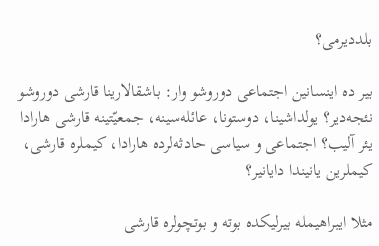بلددیرمی؟

بیر ده اینسانین اجتماعی دوروشو وار: باشقالارینا قارشی دوروشو نئجه‌دیر؟ یولداشینا، دوستونا، عائله‌‌سینه، جمعیّتینه قارشی هارادا یئر آلیب؟ اجتماعی و سیاسی حادثه‌‌لرده هارادا، كیملره قارشی، كیملرین یانیندا دایانیر؟

مثلا ایبراهیمله بیرلیكده بوته و بوتچولره قارشی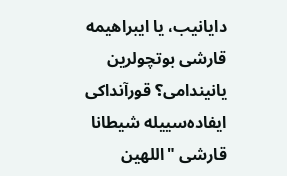دایانیب، یا ایبراهیمه قارشی بوتچولرین یانیندامی؟ قورآنداكی ایفاده‌سییله شیطانا قارشی "اللهین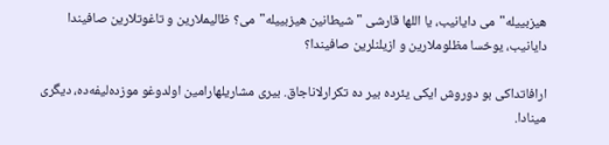هیزبییله"می دایانیب، یا اللها قارشی "شیطانین هیزبییله"می؟ ظالیملارین و تاغوتلارین صافیندا دایانیب، یوخسا مظلوملارین و ازیلنلرین صافیندا؟

ارافاتداكی بو دوروش ایكی یئرده بیر ده تكرارلاناجاق. بیری مشاریلهارامین اولدوغو موزده‌لیفه‌ده، دیگری مینادا.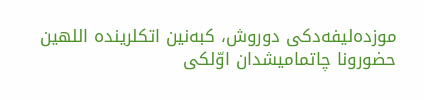موزده‌لیفه‌دكی دوروش، كبه‌نین اتكلرینده اللهین حضورونا چاتمامیشدان اوّلكی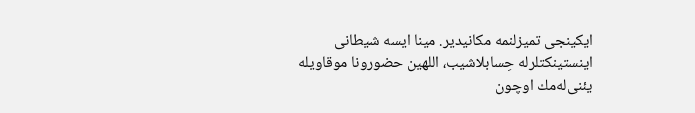ایكینجی تمیزلنمه مكانیدیر. مینا ایسه شیطانی اینستینكتلرله حِسابلاشیب، اللهین حضورونا موقاویله یئنی‌له‌مك اوچون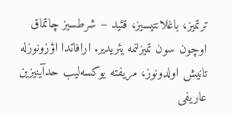ترتمیز، باغلانتیسیز، قئید – شرطسیز چاتماق اوچون سون تمیزلنمه یئریدیر. ارافاتدا اؤزونوزله تانیش اولدونوز، مریفته یوكسه‌لیب حدآینیزین عاریفی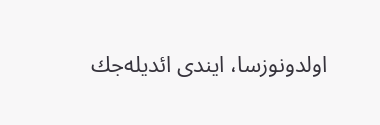اولدونوزسا، ایندی ائدیله‌جك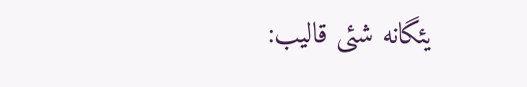یئگانه شئی قالیب: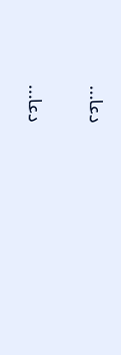دعا...

دعا...